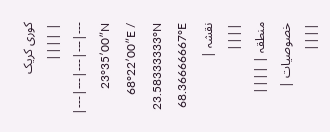کوری کریک
| ||||
---|---|---|---|---|
23°35′00″N 68°22′00″E / 23.58333333°N 68.36666667°E نقشہ |
||||
منطقہ | ||||
خصوصیات | ||||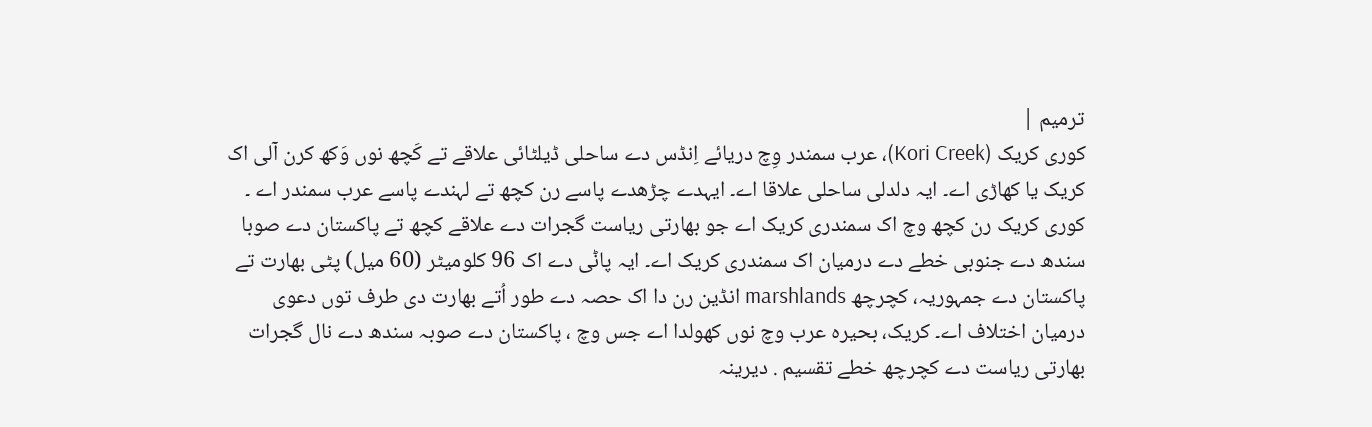ترمیم |
کوری کریک (Kori Creek)، عرب سمندر وِچ دریائے اِنڈس دے ساحلی ڈیلٹائی علاقے تے کَچھ نوں وَکھ کرن آلی اک کریک یا کھاڑی اے۔ ایہ دلدلی ساحلی علاقا اے۔ ایہدے چڑھدے پاسے رن کچھ تے لہندے پاسے عرب سمندر اے ۔
کوری کریک رن کچھ وچ اک سمندری کریک اے جو بھارتی ریاست گجرات دے علاقے کچھ تے پاکستان دے صوبا سندھ دے جنوبی خطے دے درمیان اک سمندری کریک اے۔ ایہ پاݨی دے اک 96 کلومیٹر (60 میل) پٹی بھارت تے پاکستان دے جمہوریہ، کچرچھ marshlands انڈین رن دا اک حصہ دے طور اُتے بھارت دی طرف توں دعوی درمیان اختلاف اے۔ کریک، بحیرہ عرب وچ نوں کھولدا اے جس وچ ، پاکستان دے صوبہ سندھ دے نال گجرات بھارتی ریاست دے کچرچھ خطے تقسیم . دیرینہ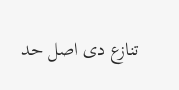تنازع دی اصل حد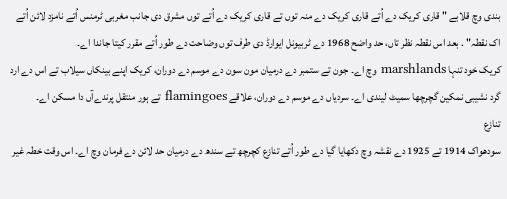بندی وچ قلابے " قاری کریک دے اُتے قاری کریک دے منہ توں تے قاری کریک دے اُتے توں مشرق دی جانب مغربی ٹرمنس اُتے نامزد لائن اُتے اک نقطہ" . بعد اس نقطہ نظر تاں، حد واضح 1968 دے ٹربیونل ایوارڈ دی طرف توں وضاحت دے طور اُتے مقرر کيتا جاندا اے۔
کریک خود تنہا marshlands وچ اے۔ جون تے ستمبر دے درمیان مون سون دے موسم دے دوران، کریک اپنے بینکاں سیلاب تے اس دے ارد گرد نشیبی نمکین گچرچھا سمیٹ لیندی اے۔ سردیاں دے موسم دے دوران، علاقے flamingoes تے ہور منتقل پرندےآں دا مسکن اے۔
تنازع
سودھواک 1914 تے 1925 دے نقشہ وچ دکھایا گیا دے طور اُتے تنازع کچرچھ تے سندھ دے درمیان حد لائن دے فرمان وچ اے۔ اس وقت خطہ غیر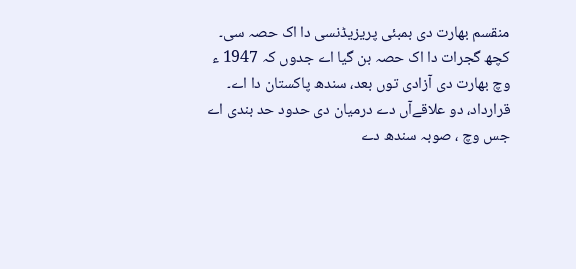منقسم بھارت دی بمبئی پریزیڈنسی دا اک حصہ سی۔ کچھ گجرات دا اک حصہ بن گیا اے جدوں کہ 1947 ء وچ بھارت دی آزادی توں بعد، سندھ پاکستان دا اے۔
قرارداد، دو علاقےآں دے درمیان دی حدود حد بندی اے جس وچ ، صوبہ سندھ دے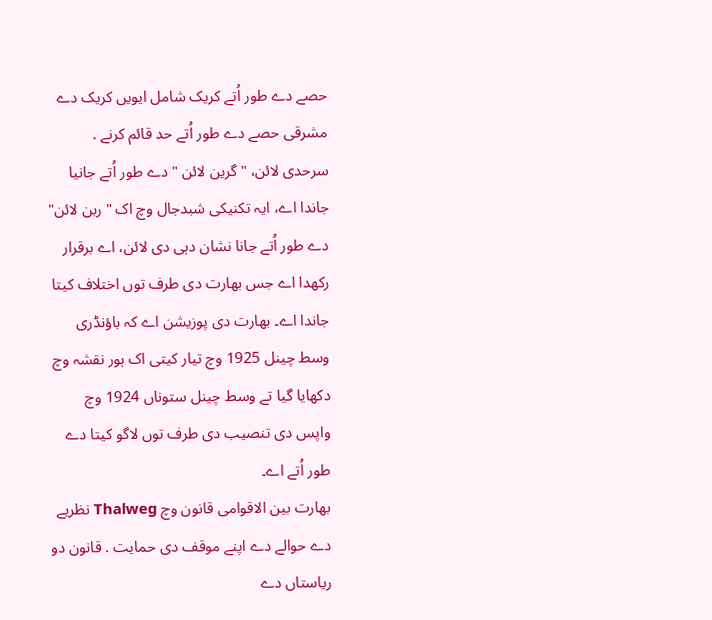حصے دے طور اُتے کریک شامل ایويں کریک دے مشرقی حصے دے طور اُتے حد قائم کرنے . سرحدی لائن، " گرین لائن " دے طور اُتے جانیا جاندا اے، ایہ تکنیکی شبدجال وچ اک " ربن لائن" دے طور اُتے جانا نشان دہی دی لائن، اے برقرار رکھدا اے جس بھارت دی طرف توں اختلاف کيتا جاندا اے۔ بھارت دی پوزیشن اے کہ باؤنڈری وسط چینل 1925 وچ تیار کيتی اک ہور نقشہ وچ دکھایا گیا تے وسط چینل ستوناں 1924 وچ واپس دی تنصیب دی طرف توں لاگو کيتا دے طور اُتے اے۔
بھارت بین الاقوامی قانون وچ Thalweg نظریے دے حوالے دے اپنے موقف دی حمایت . قانون دو ریاستاں دے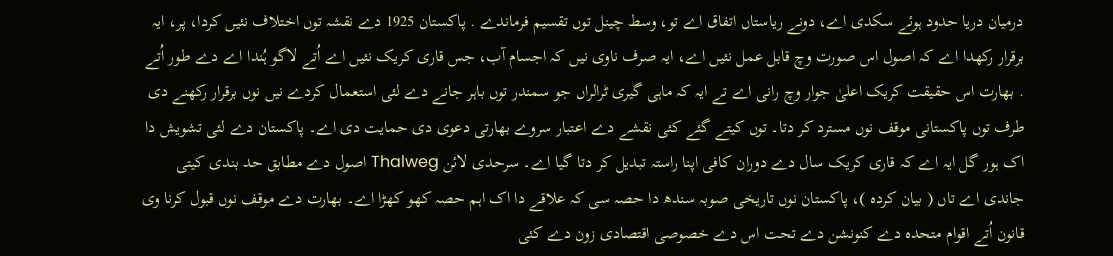درمیان دریا حدود ہوئے سکدی اے، دونے ریاستاں اتفاق اے تو، وسط چینل توں تقسیم فرماندے . پاکستان 1925 دے نقشہ توں اختلاف نئيں کردا، پر، ایہ برقرار رکھدا اے کہ اصول اس صورت وچ قابل عمل نئيں اے، ایہ صرف ناوی نيں کہ اجسام آب، جس قاری کریک نئيں اے اُتے لاگو ہُندا اے دے طور اُتے . بھارت اس حقیقت کریک اعلیٰ جوار وچ رانی اے تے ایہ کہ ماہی گیری ٹرالراں جو سمندر توں باہر جانے دے لئی استعمال کردے نيں نوں برقرار رکھنے دی طرف توں پاکستانی موقف نوں مسترد کر دتا۔ توں کیتے گئے کئی نقشے دے اعتبار سروے بھارتی دعوی دی حمایت دی اے۔ پاکستان دے لئی تشویش دا اک ہور گل ایہ اے کہ قاری کریک سال دے دوران کافی اپنا راستہ تبدیل کر دتا گیا اے۔ سرحدی لائن Thalweg اصول دے مطابق حد بندی کيتی جاندی اے تاں ( بیان کردہ )، پاکستان نوں تاریخی صوبہ سندھ دا حصہ سی کہ علاقے دا اک اہم حصہ کھو کھڑا اے۔ بھارت دے موقف نوں قبول کرنا وی قانون اُتے اقوام متحدہ دے کنونشن دے تحت اس دے خصوصی اقتصادی زون دے کئی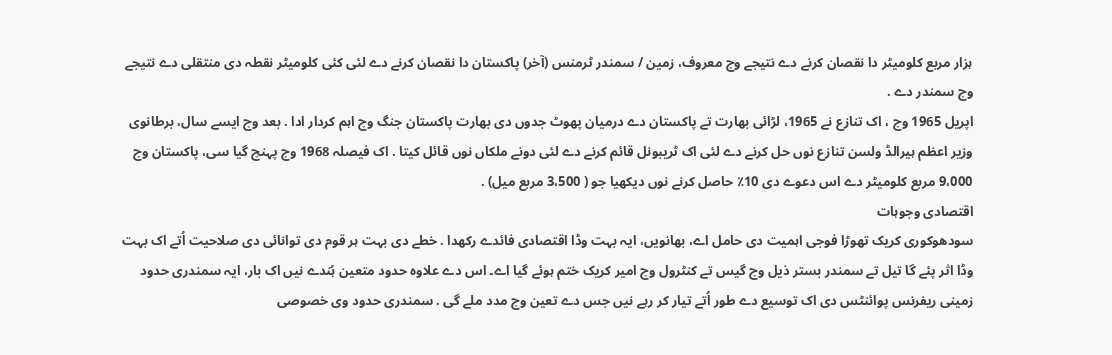ہزار مربع کلومیٹر دا نقصان کرنے دے نتیجے وچ معروف، زمین / سمندر ٹرمنس (آخر) پاکستان دا نقصان کرنے دے لئی کئی کلومیٹر نقطہ دی منتقلی دے نتیجے وچ سمندر دے .
اپریل 1965 وچ ، اک تنازع نے 1965، لڑائی بھارت تے پاکستان دے درمیان پھوٹ جدوں دی بھارت پاکستان جنگ وچ اہم کردار ادا . بعد وچ ايسے سال، برطانوی وزیر اعظم ہیرالڈ ولسن تنازع نوں حل کرنے دے لئی اک ٹریبونل قائم کرنے دے لئی دونے ملکاں نوں قائل کيتا . اک فیصلہ 1968 وچ پہنچ گیا سی، پاکستان وچ 9،000 مربع کلومیٹر دے اس دعوے دی 10٪ حاصل کرنے نوں دیکھیا جو ( 3،500 مربع میل) .
اقتصادی وجوہات
سودھوکوری کریک تھوڑا فوجی اہمیت دی حامل اے، بھانويں، ایہ بہت وڈا اقتصادی فائدے رکھدا . خطے دی بہت ہر قوم دی توانائی دی صلاحیت اُتے اک بہت وڈا اثر پئے گا تیل تے سمندر بستر ذیل وچ گیس تے کنٹرول وچ امیر کریک ختم ہوئے گیا اے۔ اس دے علاوہ حدود متعین ہُندے نيں اک بار، ایہ سمندری حدود زمینی ریفرنس پوائنٹس دی اک توسیع دے طور اُتے تیار کر رہے نيں جس دے تعین وچ مدد ملے گی . سمندری حدود وی خصوصی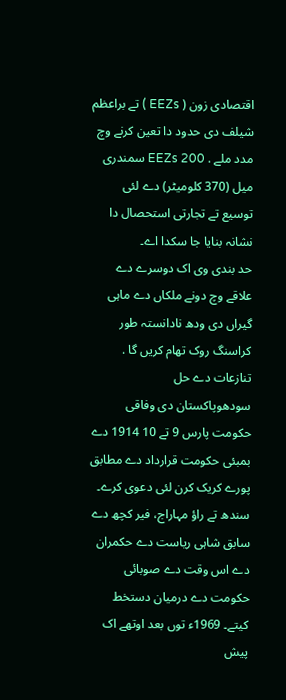اقتصادی زون ( EEZs ) تے براعظم شیلف دی حدود دا تعین کرنے وچ مدد ملے . EEZs 200 سمندری میل (370 کلومیٹر) دے لئی توسیع تے تجارتی استحصال دا نشانہ بنایا جا سکدا اے۔
حد بندی وی اک دوسرے دے علاقے وچ دونے ملکاں دے ماہی گیراں دی ودھ نادانستہ طور کراسنگ روک تھام کريں گا .
تنازعات دے حل
سودھوپاکستان دی وفاقی حکومت پارس 9 تے 10 1914 دے بمبئی حکومت قرارداد دے مطابق پورے کریک کرن لئی دعوی کرے۔ سندھ تے راؤ مہاراج، فیر کچھ دے سابق شاہی ریاست دے حکمران دے اس وقت دے صوبائی حکومت دے درمیان دستخط کیتے۔ 1969ء توں بعد اوتھے اک پیش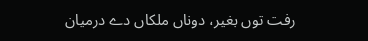رفت توں بغیر، دوناں ملکاں دے درمیان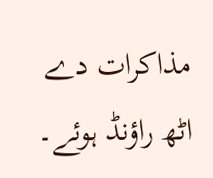مذاکرات دے اٹھ راؤنڈ ہوئے۔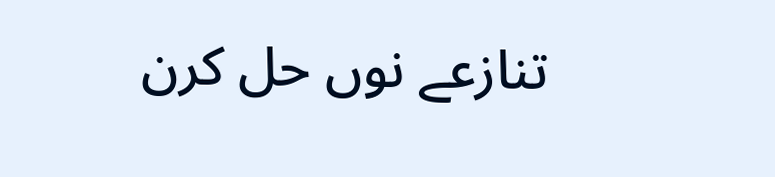تنازعے نوں حل کرن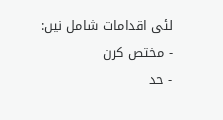لئی اقدامات شامل نيں:
- مختص کرن
- حد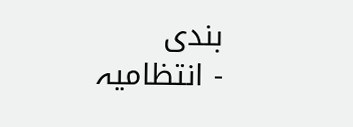بندی
- انتظامیہ